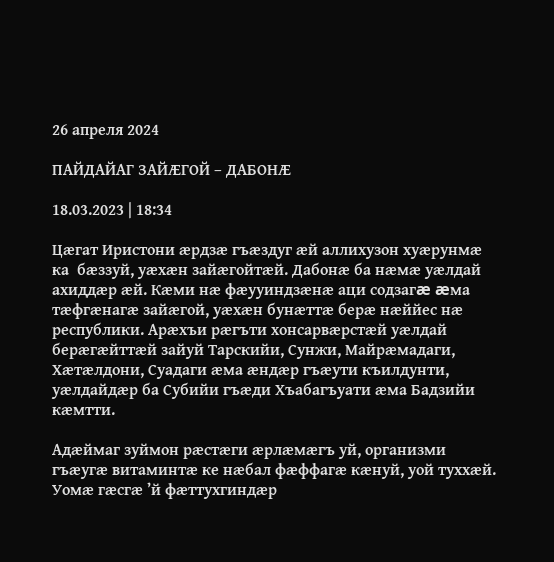26 апреля 2024

ПАЙДАЙАГ ЗАЙÆГОЙ – ДАБОНÆ

18.03.2023 | 18:34

Цæгат Иристони æрдзæ гъæздуг æй аллихузон хуæрунмæ ка  бæззуй, уæхæн зайæгойтæй. Дабонæ ба нæмæ уæлдай ахиддæр æй. Кæми нæ фæууиндзæнæ аци содзагæ æма тæфгæнагæ зайæгой, уæхæн бунæттæ берæ нæййес нæ республики. Арæхъи рæгъти хонсарвæрстæй уæлдай берæгæйттæй зайуй Тарскийи, Сунжи, Майрæмадаги, Хæтæлдони, Суадаги æма æндæр гъæути къилдунти, уæлдайдæр ба Субийи гъæди Хъабагъуати æма Бадзийи кæмтти.

Адæймаг зуймон рæстæги æрлæмæгъ уй, организми гъæугæ витаминтæ ке нæбал фæффагæ кæнуй, уой туххæй. Уомæ гæсгæ ’й фæттухгиндæр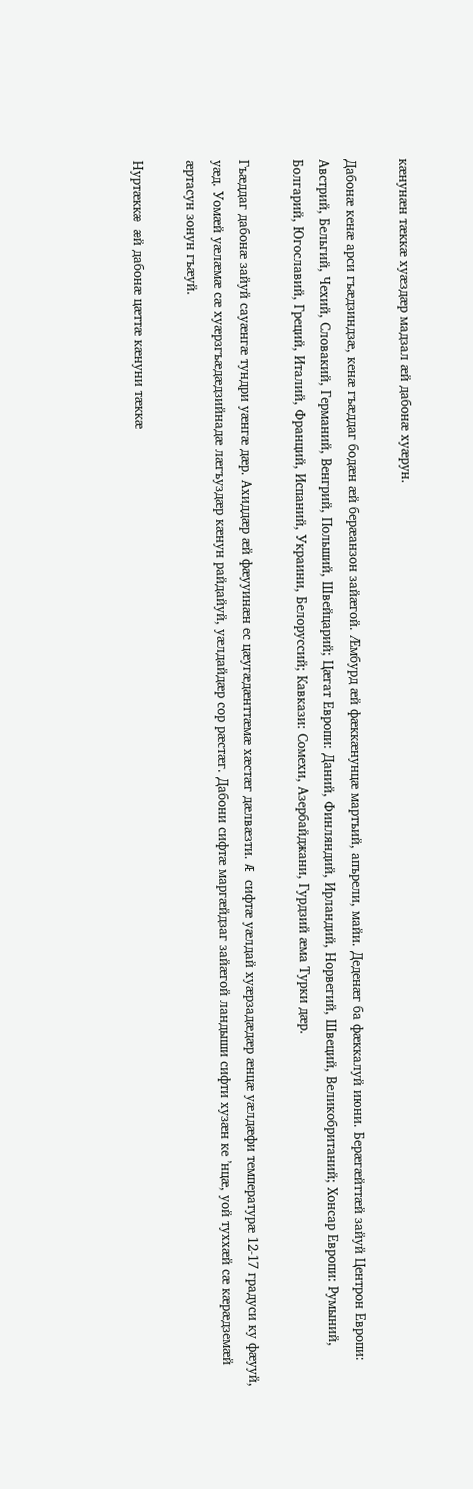кæнунæн тæккæ хуæздæр мадзал æй дабонæ хуæрун.

Дабонæ кенæ арси гъæдзиндзæ, кенæ гъæддаг бодæн æй берæанзон зайæгой. Æмбурд æй фæккæнунцæ мартъий, апърели, майи. Деденæг ба фæккалуй июни. Берæгæйттæй зайуй Центрон Европи: Австрий, Бельгий, Чехий, Словакий, Германий, Венгрий, Польший, Швейцарий; Цæгат Европи: Даний, Финляндий, Ирландий, Норвегий, Швеций, Великобританий; Хонсар Европи: Румыний, Болгарий, Югославий, Греций, Италий, Франций, Испаний, Украини, Белоруссий; Кавкази: Сомехи, Азербайджани, Гурдзий æма Турки дæр.

Гъæддаг дабонæ зайуй сауæнгæ тундри уæнгæ дæр. Ахиддæр æй фæууинæн ес цæугæдæнттæмæ хæстæг дæлвæзти. Æ сифтæ уæлдай хуæрзадæдæр æнцæ уæлдæфи температурæ 12-17 градуси ку фæууй, уæд. Уомæй уæлæмæ сæ хуæрзгъæдæдзийнадæ лæгъуздæр кæнун райдайуй, уæлдайдæр сор рæстæг. Дабони сифтæ маргæйдзаг зайæгой ландыши сифти хузæн ке ’нцæ, уой туххæй сæ кæрæдземæй æртасун зонун гъæуй.

Нуртæккæ æй дабонæ цæттæ кæнуни тæккæ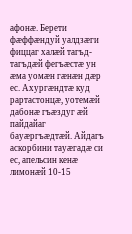афонæ. Берети фæффæндуй уалдзæги фиццаг халæй тагъд-тагъдæй фегъæстæ ун æма уомæн гæнæн дæр ес. Ахургæндтæ куд рартастонцæ, уотемæй дабонæ гъæздуг æй пайдайаг бауæргъæдтæй. Айдагъ аскорбини тауæгадæ си ес, апельсин кенæ лимонæй 10-15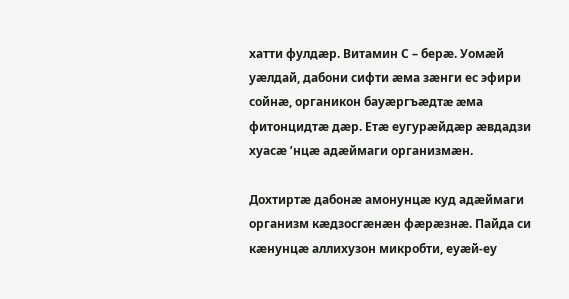хатти фулдæр. Витамин С – берæ. Уомæй уæлдай, дабони сифти æма зæнги ес эфири сойнæ, органикон бауæргъæдтæ æма фитонцидтæ дæр. Етæ еугурæйдæр æвдадзи хуасæ ’нцæ адæймаги организмæн.

Дохтиртæ дабонæ амонунцæ куд адæймаги организм кæдзосгæнæн фæрæзнæ. Пайда си кæнунцæ аллихузон микробти, еуæй-еу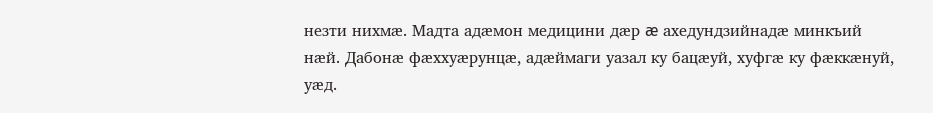незти нихмæ. Мадта адæмон медицини дæр æ ахедундзийнадæ минкъий нæй. Дабонæ фæххуæрунцæ, адæймаги уазал ку бацæуй, хуфгæ ку фæккæнуй, уæд.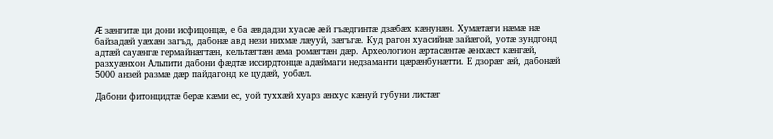Æ зæнгитæ ци дони исфицонцæ, е ба æвдадзи хуасæ æй гъæдгинтæ дзæбæх кæнунæн. Хумæтæги нæмæ нæ байзадæй уæхæн загъд, дабонæ авд нези нихмæ лæууй, зæгъгæ. Куд рагон хуасийнæ зайæгой, уотæ зундгонд адтæй сауæнгæ гермайнæгтæн, кельтæгтæн æма ромæгтæн дæр. Археологион æртасæнтæ æнхæст кæнгæй, разхуæнхон Альпити дабони фæдтæ иссирдтонцæ адæймаги недзаманти цæрæнбунæтти. Е дзорæг æй, дабонæй 5000 анзей размæ дæр пайдагонд ке цудæй, уобæл.

Дабони фитонцидтæ берæ кæми ес, уой туххæй хуарз æнхус кæнуй губуни листæг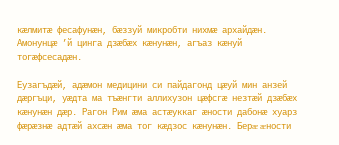кæлмитæ фесафунæн, бæззуй микробти нихмæ архайдæн. Амонунцæ ’й цинга дзæбæх кæнунæн, агъаз кæнуй тогæфсесадæн.

Еузагъдæй, адæмон медицини си пайдагонд цæуй мин анзей дæргъци, уæдта ма тъæнгти аллихузон цæфсгæ незтæй дзæбæх кæнунæн дæр. Рагон Рим æма астæуккаг æности дабонæ хуарз фæрæзнæ адтæй ахсæн æма тог кæдзос кæнунæн. Берæ æности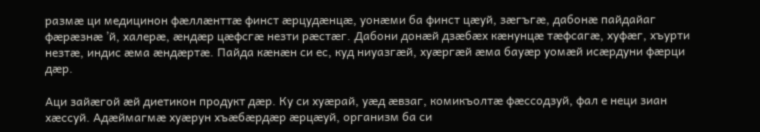размæ ци медицинон фæллæнттæ финст æрцудæнцæ, уонæми ба финст цæуй, зæгъгæ, дабонæ пайдайаг фæрæзнæ ’й, халерæ, æндæр цæфсгæ незти рæстæг. Дабони донæй дзæбæх кæнунцæ тæфсагæ, хуфæг, хъурти незтæ, индис æма æндæртæ. Пайда кæнæн си ес, куд ниуазгæй, хуæргæй æма бауæр уомæй исæрдуни фæрци дæр.

Аци зайæгой æй диетикон продукт дæр. Ку си хуæрай, уæд æвзаг, комикъолтæ фæссодзуй, фал е неци зиан хæссуй. Адæймагмæ хуæрун хъæбæрдæр æрцæуй, организм ба си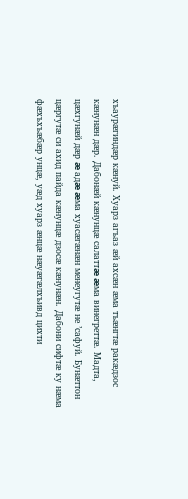хъаурæгиндæр кæнуй. Хуарз агъаз æй ахсæн æма тъæнгтæ ракæдзос кæнунæн дæр. Дабонæй кæнунцæ салаттæ æма винегреттæ. Мадта, цæхгунæй дæр æ адæ æма хуасæгæнæн менеугутæ не ’сафуй. Бунæттон цæргутæ си ахид пайда кæнунцæ дзосæ кæнунæн. Дабони сифтæ ку нæма фæхъхъæбæр унцæ, уæд хуарз æнцæ нæуæгæлхъивд цихти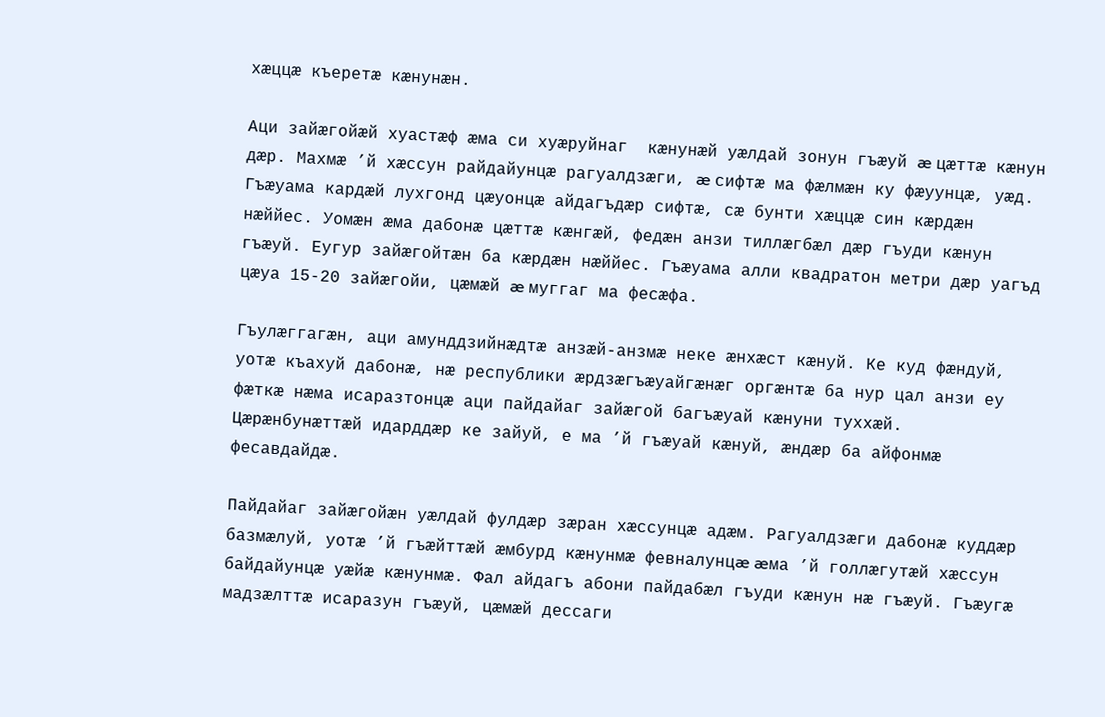хæццæ къеретæ кæнунæн.

Аци зайæгойæй хуастæф æма си хуæруйнаг  кæнунæй уæлдай зонун гъæуй æ цæттæ кæнун дæр. Махмæ ’й хæссун райдайунцæ рагуалдзæги, æ сифтæ ма фæлмæн ку фæуунцæ, уæд. Гъæуама кардæй лухгонд цæуонцæ айдагъдæр сифтæ, сæ бунти хæццæ син кæрдæн нæййес. Уомæн æма дабонæ цæттæ кæнгæй, федæн анзи тиллæгбæл дæр гъуди кæнун гъæуй. Еугур зайæгойтæн ба кæрдæн нæййес. Гъæуама алли квадратон метри дæр уагъд цæуа 15-20 зайæгойи, цæмæй æ муггаг ма фесæфа.

Гъулæггагæн, аци амунддзийнæдтæ анзæй-анзмæ неке æнхæст кæнуй. Ке куд фæндуй, уотæ къахуй дабонæ, нæ республики æрдзæгъæуайгæнæг оргæнтæ ба нур цал анзи еу фæткæ нæма исаразтонцæ аци пайдайаг зайæгой багъæуай кæнуни туххæй. Цæрæнбунæттæй идарддæр ке зайуй, е ма ’й гъæуай кæнуй, æндæр ба айфонмæ фесавдайдæ.

Пайдайаг зайæгойæн уæлдай фулдæр зæран хæссунцæ адæм. Рагуалдзæги дабонæ куддæр базмæлуй, уотæ ’й гъæйттæй æмбурд кæнунмæ февналунцæ æма ’й голлæгутæй хæссун байдайунцæ уæйæ кæнунмæ. Фал айдагъ абони пайдабæл гъуди кæнун нæ гъæуй. Гъæугæ мадзæлттæ исаразун гъæуй, цæмæй дессаги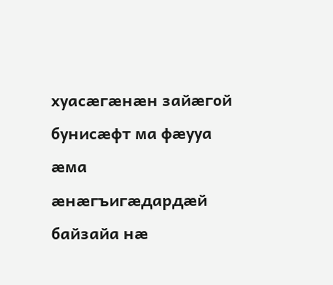хуасæгæнæн зайæгой бунисæфт ма фæууа æма æнæгъигæдардæй байзайа нæ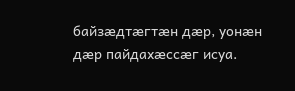байзæдтæгтæн дæр, уонæн дæр пайдахæссæг исуа.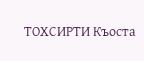ТОХСИРТИ Къоста